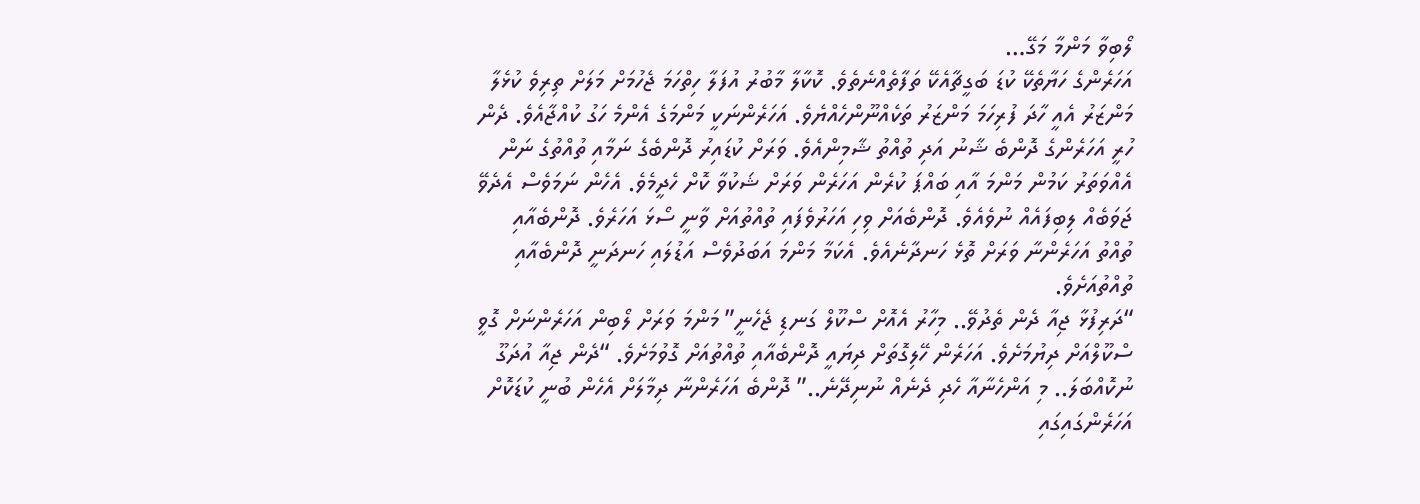ލޯބިވާ މަންމާ މަގޭ…
އަހަރެންގެ ހަޔާތެކޭ ކުޑަ ބަގީޗާއެކޭ ތަފާތެއްނެތެވެ. ކޮކާލާ މާބުރު އުފަލާ ހިތްހަމަ ޖެހުމަށް މަލަށް ތިރިވެ ކުޅެލާ މަންޒަރު އެއީ ހާދަ ފުރިހަމަ މަންޒަރު ތަކެއްނޫންހެއްޔެވެ. އަހަރެންނަކީ މަންމަގެ އެންމެ ހަގު ކުއްޖާއެވެ. ދެން ހުރީ އަހަރެންގެ ދޮންބެ ޝާނު އަދި ތުއްތު ޝާމިންއެވެ. ވަރަށް ކުޑައިރު ދޮންބެގެ ނަމާއި ތުއްތުގެ ނަން އެއްވަތަރު ކަމުން މަންމަ އާއި ބައްޕަ ކުރެން އަހަރެން ވަރަށް ޝަކުވާ ކޮށް ހެދީމެވެ. އެހެން ނަމަވެސް އެދެވޭ ޖަވަބެއް ލިބިފައެއް ނުވެއެވެ. ދޮންބެއަށް ވިހި އަހަރުވެފައި ތުއްތުއަށް ވާނީ ސޯޅަ އަހަރެވެ. ދޮންބެއާއި ތުއްތު އަހަރެންނާ ވަރަށް ތޮޅެ ހަނދާނެއެވެ. އެކަމާ މަންމަ އަބަދުވެސް އަޑުލައި ހަނދަނީ ދޮންބެއާއި ތުއްތުއަށެވެ.
“ދަރިފުޅާ ޖިއާ ދެން ތެދުވޭ.. މިހާރު އެއޮށް ސްކޫލް ގަނޑި ޖެހެނީ” މަންމަ ވަރަށް ލޯބިން އަހަރެންނަށް ގޮވީ ސްކޫލްއަށް ދިޔުމަށެވެ. އަހަރެން ހޭލިގޮތަށް ދިޔައީ ދޮންބެއާއި ތުއްތުއަށް ގޮވުމަށެވެ. “ދެން ޖިއާ އުދަގޫ ނުކޮއްބަލަ.. މި އަންހެނާއާ ހެދި ދެނެއް ނުނިދޭނެ..” ދޮންބެ އަހަރެންނާ ދިމާލަށް އެހެން ބުނީ ކުޑަކޮށް އަހަރެންގައިގައި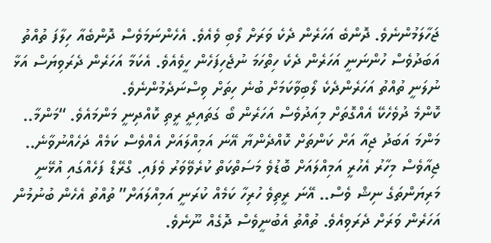ޖަހާލަމުންނެވެ. ދޮންބެ އަހަރެން ދެކެ ވަރަށް ލޯބި ވެއެވެ. އެހެންނަމަވެސް ދޮންބެއާ ހިލާފަ ތުއްތު އަބަދުވެސް ހުންނަނީ އަހަރެން ދެކެ ހިތްހަމަ ނުޖެހިފަހެން ހީވެއެވެ. އެކަމާ އަހަރެން ދެރަވިޔަސް އަޅާ ނުލަނީ ތުއްތު އަހަރެންދެކެ ލޯބިވާކަމަށް ބުނެ ހިތަށް ވިސްނަދެމުންނެވެ.
ކޮންމެ ދުވެހެކޭ އެއްގޮތަށް މިއަދުވެސް އަހަރެން ބޯ ގަތައިދީ ރީތި ކޮއްދިނީ މަންމައެވެ. “މަންމާ.. މަންމަ އަބަދު ޖިއާ އަށް ކަންތަށް ކޮއްދެންޔާ އޭނަ އަމިއްލައަށް އެއްވެސް ކަމެއް ދަހެއްނުވާނެ.. ޖިއާވެސް މިހާރު އެހުރީ އަމިއްލައަށް ބޮޑުވެ މަސަތްކަތް ކުރެވޭވަރު ވެފައި. ގްރޭޑް ފަހެއްގައި އުޅޭނީ މަރިޔަންތަގެ ނިޝް ވެސް.. އޭނަ ރީތިވެ ހުރިހާ ކަމެއް ކުރަނީ އަމިއްލައަށް” ތުއްތު އެހެން ބުނުމުން އަހަރެން ވަރަށް ދެރަވިއެވެ. ތުއްތު އެބުނީވެސް ދޮގެއް ނޫނެވެ.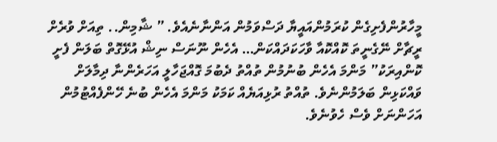މީހާރުންފެށިގެން ކުރަމުންއައީޔާ ދަސްވަމުން އަންނާނެއެވެ. ” ޝާމިން.. ތިއަށް ވުރެށް ރީޗާށް ނޭގެނީތަ ކޮއްކޮއާ ވާހަކަދައްކަން… އެހެން ނޫނަސް ނިޝް އުޅޭގޮތް ބަލަން ފެށީ ކޮންއިރަކު” މަންމަ އެހެން ބުނުމުން ތުއްތު ދެބުމަ ގޮއްޖަހާލީ އަހަރެންނާ ދިމާލަށް ވައްކަޅިން ބަލަމުންނެވެ. ތުއްތު ރުޅިއަޔެއް ކަމަކު މަންމަ އެހެން ބުނެ ހޭންފެއްޓުމުން އަހަންނަށް ވެސް ހެވުނެވެ.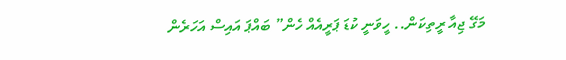މަގޭ ޖިއާ ރީތިކަން.. ހީވަނީ ކުޑަ ޕަރީއެއް ހެން” ބައްޕަ އައިސް އަހަރެން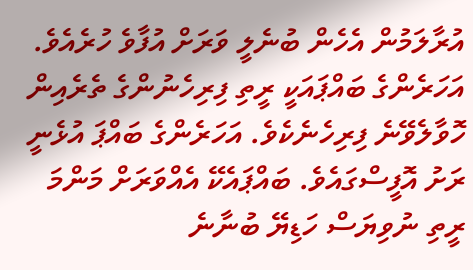އުރާލަމުން އެހެން ބުނެލީ ވަރަށް އުފާވެ ހުރެއެވެ. އަހަރެންގެ ބައްޕައަކީ ރީތި ފިރިހެނުންގެ ތެރެއިން ހޮވާލެވޭނެ ފިރިހެނެކެވެ. އަހަރެންގެ ބައްޕަ އުޅެނީ ރަށު އޮފީސްގައެވެ. ބައްޕައެކޭ އެއްވަރަށް މަންމަ ރީތި ނުވިޔަސް ހަޑިޔޭ ބުނާނެ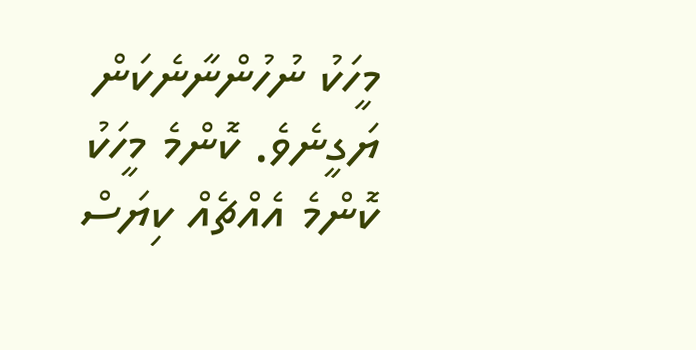މީހަކު ނުހުންނާނެކަން ޔަގީނެވެ. ކޮންމެ މީހަކު ކޮންމެ އެއްޗެއް ކިޔަސް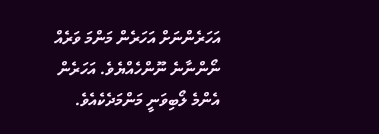އަހަރެންނަށް އަހަރެން މަންމަ ވަރެއް ނޯންނާނެ ނޫންހެއްޔެވެ. އަހަރެން އެންމެ ލޯބިވަނީ މަންމަދެކެއެވެ.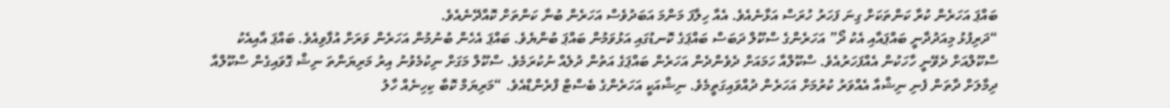ބައްޕަ އަހަރެން ކުރާ ކަންތަކަށް ގިނަ ފަހަރު ހުރަސް އަޅާނެއެވެ. އެއާ ހިލާފަ މަންމަ އަބަދުވެސް އަހަރެން ބުނާ ކަންތަށް ކޮއްދޭނެއެވެ.
“ދަރިފުޅު މިއަދުދާނީ ބައްޕައާއި އެކު ދޯ” އަހަރެންގެ ސްކޫލް ދަބަސް ބައްޕަގެ ކޮނޑުގައި އަޅުވަމުން ބައްޕަ ބުންޔެވެ. ބައްޕަ އެހެން ބުނުމުން އަހަރެން ވަރަށް އުފާވިއެވެ. ބައްޕަ އާއިއެކު ސްކޫލްއަށް ދެވޭނީ ހާހަކުން އެއްފަހަރުއެވެ. ސްކޫލްއާ ހަމައަށް ދެވެންދެން އަހަރެން ބައްޕަގެ އަތުން ދުލެއް ނުކުރަމެވެ. ސްކޫލް މަގަށް ނިކުމެވުނު އިރު މަރިޔަންތަ ނިޝް ގޮވައިގެން ސްކޫލްއާ ދިމާލަށް ދާތަން ފެނި ނިޝްއާ އެއްވަރު ކުރުމަށް އަހަރެން ދުއްވައިގަތީމެވެ. ނިޝްއަކީ އަހަރެންގެ ބެސްޓް ފްރެންޑްއެވެ. “މަރިޔަމް ކޮބާ ކިހިނެއް ހާލު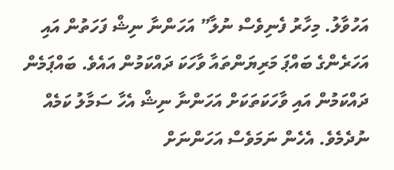އަހުވާލު. މިހާރު ފެނިވެސް ނުލާ” އަހަންނާ ނިޝް ފަހަތުން އައި އަހަރެންގެ ބައްޕަ މަރިޔަންތައާ ވާހަކަ ދައްކަމުން އައެވެ. ބައްޕަމެން ދައްކަމުން އައި ވާހަކަތަކަށް އަހަންނާ ނިޝް އެހާ ސަމާލު ކަމެއް ނުދެމެވެ. އެހެން ނަމަވެސް އަހަންނަށް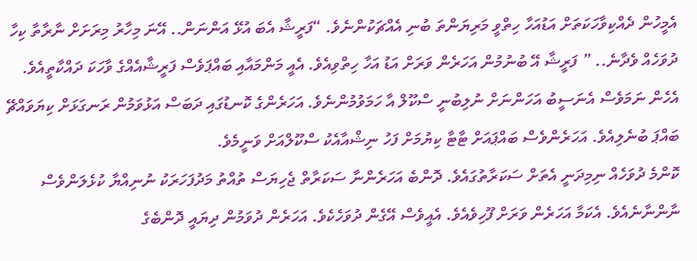އެމީހުން ދެއްކިވާހަކަތަށް އަޑުއަހާ ހިތްވީ މަރިޔަންތަ ބުނި އެއްޗަކުންނެވެ. “ފަރީޝާ އެބަ އުޅޭ އަންނަން.. އޭނަ މިހާރު މިރަށަށް ނާރާތާ ކިހާ ދުވަހެއް ވެދާނެ.. ” ފަރީޝާ އޭ ބުނުމުން އަހަރެން ވަރަށް އަޑު އަހާ ހިތްވިއެވެ. އެއީ މަންމައާއި ބައްޕަވެސް ފަރީޝާއެއްގެ ވާހަކަ ދައްކާތީއެވެ. އެހެން ނަމަވެސް އެނަސީބު އަހަންނަށް ނުލިބުނީ ސްކޫލް އާ ހަމަވުމުންނެވެ. އަހަރެންގެ ކޮނޑުގައި ދަބަސް އަޅުވަމުން ރަނގަޅަށް ކިޔަވައްޗޭ ބައްޕަ ބުނެލިއެވެ. އަހަރެންވެސް ބައްޕައަށް ޓާޓާ ކިޔުމަށް ފަހު ނިޝްއާއެކު ސްކޫލްއަށް ވަނީމެވެ.
ކޮންމެ ދުވަހެއް ނިމިދަނީ އެތަށް ސަކަރާތުގައެވެ. ދޮންބެ އަހަރެންނާ ސަކަރާތް ޖެހިޔަސް ތުއްތު މަދުފަހަރަކު ނުނިއްޔާ ކުޅެލަންވެސް ނާންނާނެއެވެ. އެކަމާ އަހަރެން ވަރަށް ފޫހިވެއެވެ. އެއީވެސް އޭގެން ދުވަހެކެވެ. އަހަރެން ދުވަމުން ދިޔައީ ދޮންބެގެ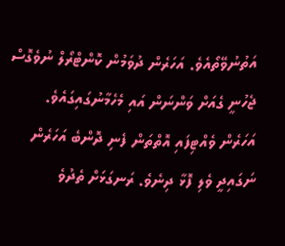އަތުނުވޭތޯއެވެ. އަހަރެން ދުވަމުން ކޮންޓްރޯލް ނުވެގޮސް ޖެހުނީ ގެއަށް ވަންނަން އައި މެހެމާނުގައިގައެވެ. އަހަރެން ވެއްޓިފައި އޮތްތަން ފެނި ދޮންބެ އަހަރެން ނަގައިދީ ވެލި ފޮޅާ ދިނެވެ. ރަނގަޅަށް ތެދުވެ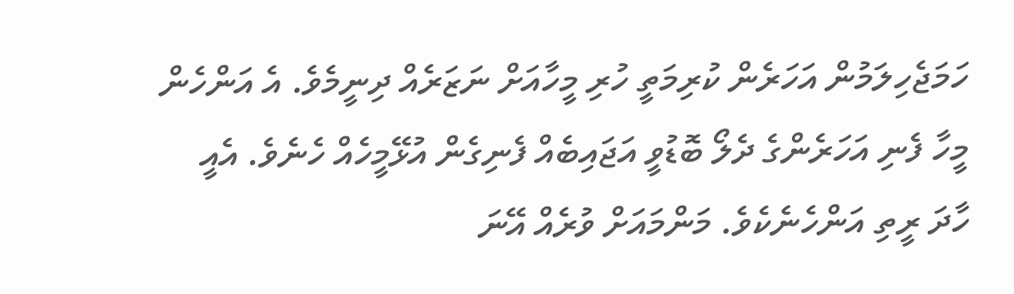ހަމަޖެހިލަމުން އަހަރެން ކުރިމަތީ ހުރި މީހާއަށް ނަޒަރެއް ދިނީމެވެ. އެ އަންހެން މީހާ ފެނި އަހަރެންގެ ދެލޯ ބޮޑުވީ އަޖައިބެއް ފެނިގެން އުޅޭމީހެއް ހެނެވެ. އެއީ ހާދަ ރީތި އަންހެނެކެވެ. މަންމައަށް ވުރެއް އޭނަ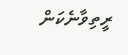ރީތިވާނެކަން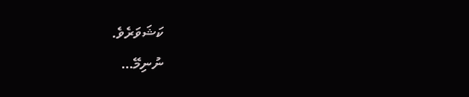ކަޝަވަރެވެ.
ނުނިމޭ…